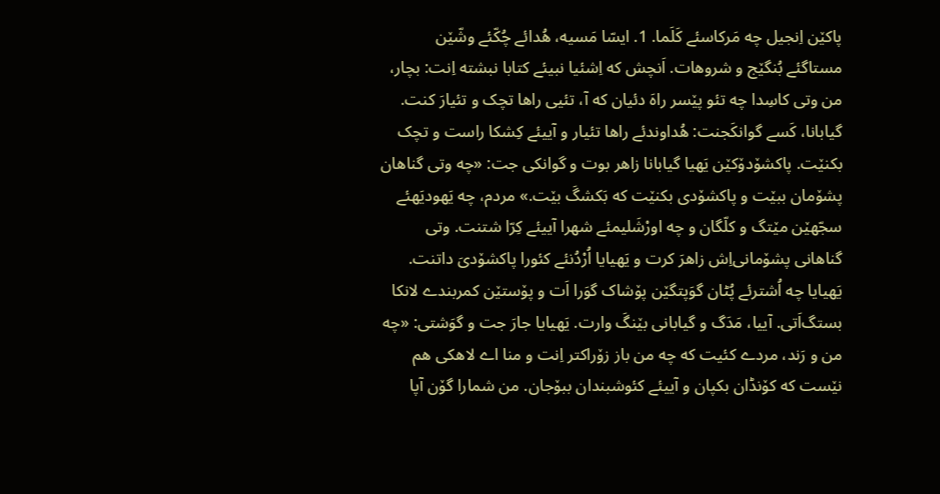پاکێن اِنجیل چه مَرکاسئے کَلَما. 1. ایسّا مَسیه، هُدائے چُکّئے وشّێن مستاگئے بُنگێج و شروهات. اَنچش که اِشئیا نبیئے کتابا نبشته اِنت: بچار، من وتی کاسِدا چه تئو پێسر راهَ دئیان که آ، تئیی راها تچک و تئیارَ کنت. گیابانا، کَسے گوانکَجنت: هُداوندئے راها تئیار و آییئے کِشکا راست و تچک بکنێت. پاکشۆدۆکێن یَهیا گیابانا زاهر بوت و گوانکی جت: «چه وتی گناهان پشۆمان ببێت و پاکشۆدی بکنێت که بَکشگَ بێت.» مردم، چه یَهودیَهئے سجّهێن مێتگ و کلّگان و چه اورْشَلیمئے شهرا آییئے کِرّا شتنت. وتی گناهانی پشۆمانی‌اِش زاهرَ کرت و یَهیایا اُرْدُنئے کئورا پاکشۆدیَ داتنت. یَهیایا چه اُشترئے پُٹان گوَپتگێن پۆشاک گوَرا اَت و پۆستێن کمربندے لانکا بستگ‌اَتی. آییا، مَدَگ و گیابانی بێنگَ وارت. یَهیایا جارَ جت و گوَشتی: «چه من و رَند، مردے کئیت که چه من باز زۆراکتر اِنت و منا اے لاهکی هم نێست که کۆنڈان بکپان و آییئے کئوشبندان ببۆجان. من شمارا گۆن آپا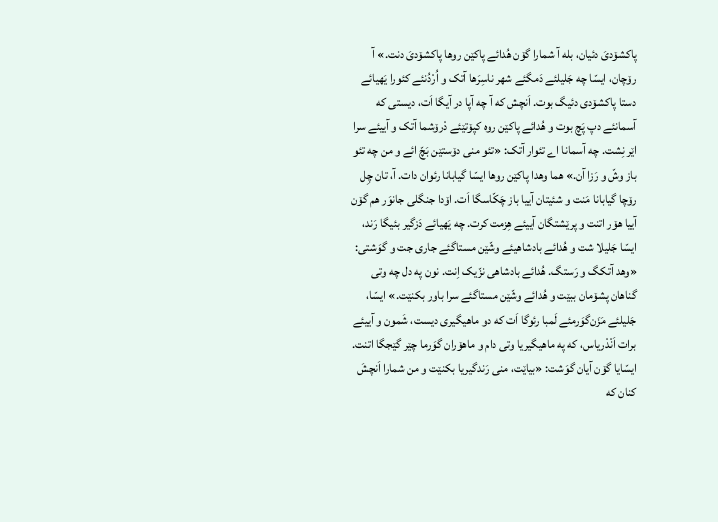پاکشۆدیَ دئیان، بله آ شمارا گۆن هُدائے پاکێن روها پاکشۆدیَ دنت.» آ رۆچان، ایسّا چه جَلیلئے دَمگئے شهر ناسِرَها آتک و اُرْدُنئے کئورا یَهیائے دستا پاکشۆدی دئیگ بوت. اَنچش که آ چه آپا در آیگا اَت، دیستی که آسمانئے دپ پَچ بوت و هُدائے پاکێن روه کپۆتێئے دْرۆشما آتک و آییئے سرا اێر نِشت. چه آسمانا اے تئوار آتک: «تئو منی دۆستێن بَچّ ائے و من چه تئو باز وشّ و رَزا آن.» هما وهدا پاکێن روها ایسّا گیابانا رئوان دات. آ، تان چِل رۆچا گیابانا مَنت و شئیتان آییا باز چَکّاسگا اَت. اۆدا جنگلی جانوَر هم گۆن آییا هۆر اتنت و پرێشتگان آییئے هِزمت کرت. چه یَهیائے دَزگیر بئیگا رَند، ایسّا جَلیلا شت و هُدائے بادشاهیئے وشّێن مستاگئے جاری جت و گوَشتی: «وهد آتکگ و رَستگ. هُدائے بادشاهی نزّیک اِنت. نون په دل چه وتی گناهان پشۆمان ببێت و هُدائے وشّێن مستاگئے سرا باور بکنێت.» ایسّا، جَلیلئے مَزَن‌گوَرمئے لَمبا رئوگا اَت که دو ماهیگیری دیست، شَمون و آییئے برات اَنْدْریاس، که په ماهیگیریا وتی دام و ماهۆران گوَرما چێر گێجگا اتنت. ایسّایا گۆن آیان گوَشت: «بیاێت، منی رَندگیریا بکنێت و من شمارا اَنچشَ کنان که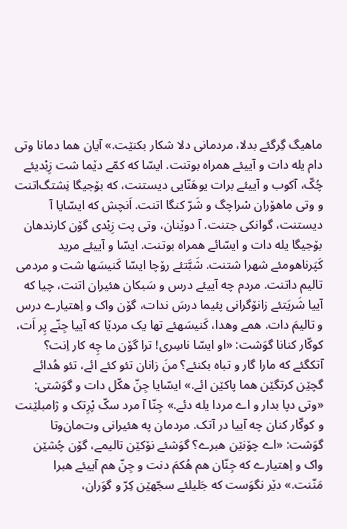ماهیگ گِرگئے بدلا، مردمانی دلا شکار بکنێت.» آیان هما دمانا وتی دام یله دات و آییئے همراه بوتنت. ایسّا که کمّے دێما شت زِبْدیئے چُکّ، آکوب و آییئے برات یوهَنّایی دیستنت، که بۆجیگا نِشتگ‌اتنت و وتی ماهۆران سْراچگ و شَرّ کنگا اتنت. اَنچش که ایسّایا آ دیستنت، گوانکی جتنت. آ دوێنان، وتی پت زِبْدی گۆن کارندهان بۆجیگا یله دات و ایسّائے همراه بوتنت. ایسّا و آییئے مرید کَپَرناهومئے شهرا شتنت. شَبَّتئے رۆچا ایسّا کَنیسَها شت و مردمی تالیم داتنت. مردم چه آییئے درس و سَبکان هئیران اتنت، چیا که آییا شَریَتئے زانۆگرانی پئیما درسَ ندات، گۆن واک و اِهتیارے درس و تالیمَ دات. همے وهدا، کَنیسَهئے تها یک مردێا که آییا جِنّے پِر اَت، کوکّار کنانا گوَشت: «او ایسّا ناسِری! ترا گۆن ما چِه کار اِنت؟ آتکگئے که مارا گار و تباه بکنئے؟ منَ زانان تئو کئے ائے، تئو هُدائے گچێن کرتگێن هما پاکێن ائے.» ایسّایا جِنّ هکّل دات و گوَشتی: «وتی دپا بدار و اے مردا یله دئے.» جِنّا آ مرد سکّ پْرِتک و ژامبلێنت و کوکّار کنان چه آییا در آتک. مردمان په هئیرانی وت‌مان‌وتا گوَشت: «اے چۆنێن هبرے؟ گوَشئے نۆکێن تالیمے، گۆن چُشێن واک و اِهتیارے که جِنّان هم هُکمَ دنت و جِنّ هم آییئے هبرا مَنّنت.» دێر نگوَست که جَلیلئے سجّهێن کِرّ و گوَران،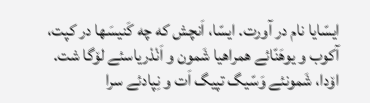ایسّایا نام در آورت. ایسّا، اَنچش که چه کَنیسَها در کپت، آکوب و یوهَنّائے همراهیا شَمون و اَنْدْریاسئے لۆگا شت. اۆدا، شَمونئے وَسّیگ تپیگ اَت و نِپادئے سرا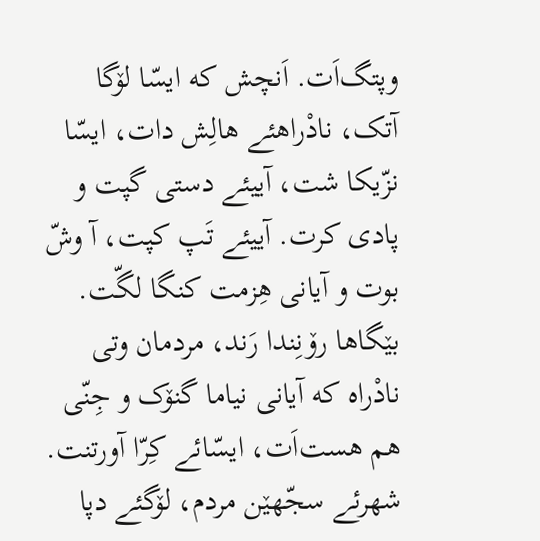وپتگ‌اَت. اَنچش که ایسّا لۆگا آتک، نادْراهئے هالِش دات، ایسّا نزّیکا شت، آییئے دستی گپت و پادی کرت. آییئے تَپ کپت، آ وشّ بوت و آیانی هِزمت کنگا لگّت. بێگاها رۆنِندا رَند، مردمان وتی نادْراه که آیانی نیاما گنۆک و جِنّی هم هست‌اَت، ایسّائے کِرّا آورتنت. شهرئے سجّهێن مردم، لۆگئے دپا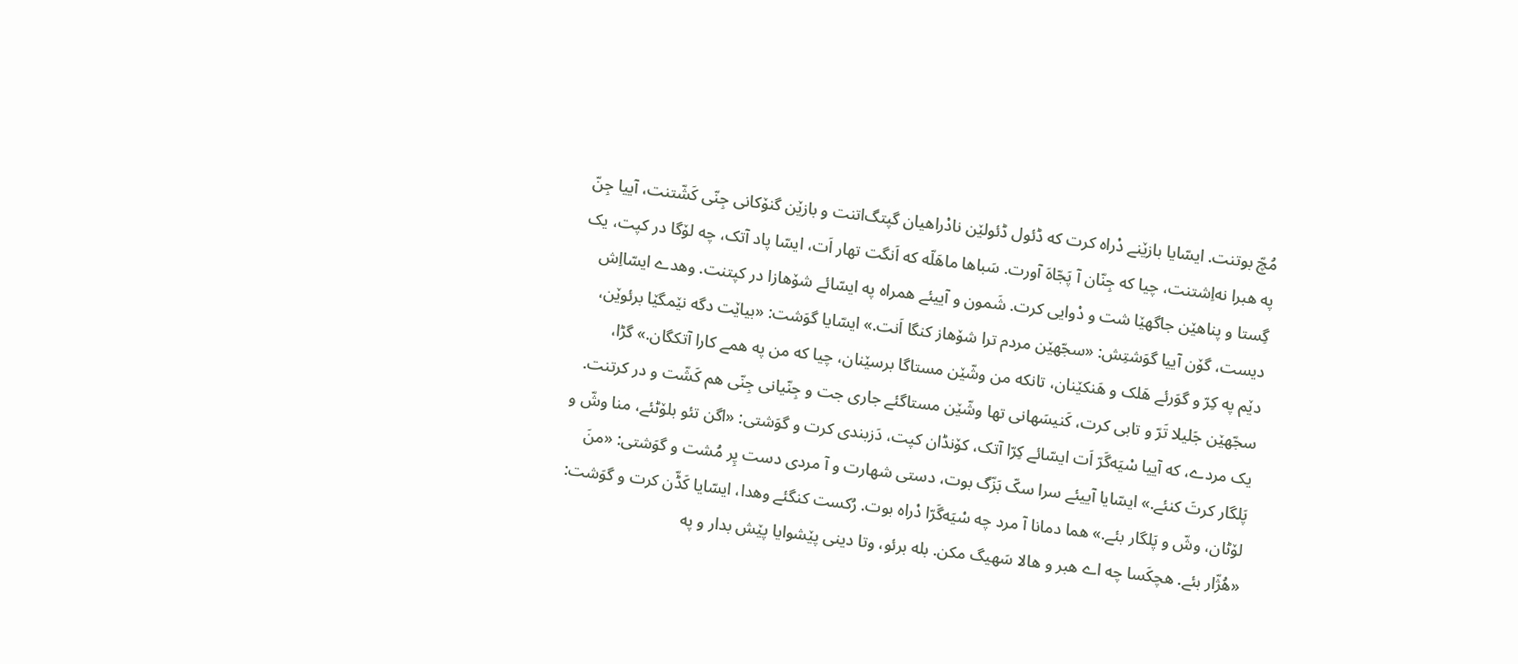مُچّ بوتنت. ایسّایا بازێنے دْراه کرت که ڈئول ڈئولێن نادْراهیان گپتگ‌اتنت و بازێن گنۆکانی جِنّی کَشّتنت، آییا جِنّ په هبرا نه‌اِشتنت، چیا که جِنّان آ پَجّاهَ آورت. سَباها ماهَلّه که اَنگت تهار اَت، ایسّا پاد آتک، چه لۆگا در کپت، یک گِستا و پناهێن جاگهێا شت و دْوایی کرت. شَمون و آییئے همراه په ایسّائے شۆهازا در کپتنت. وهدے ایسّااِش دیست، گۆن آییا گوَشتِش: «سجّهێن مردم ترا شۆهاز کنگا اَنت.» ایسّایا گوَشت: «بیاێت دگه نێمگێا برئوێن، دێم په کِرّ و گوَرئے هَلک و هَنکێنان، تانکه من وشّێن مستاگا برسێنان، چیا که من په همے کارا آتکگان.» گڑا، سجّهێن جَلیلا تَرّ و تابی کرت، کَنیسَهانی تها وشّێن مستاگئے جاری جت و جِنّیانی جِنّی هم کَشّت و در کرتنت. یک مردے، که آییا سْیَه‌گَرّ اَت ایسّائے کِرّا آتک، کۆنڈان کپت، دَزبندی کرت و گوَشتی: «اگن تئو بلۆٹئے، منا وشّ و پَلگار کرتَ کنئے.» ایسّایا آییئے سرا سکّ بَزّگ بوت، دستی شهارت و آ مردی دست پِر مُشت و گوَشتی: «منَ لۆٹان، وشّ و پَلگار بئے.» هما دمانا آ مرد چه سْیَه‌گَرّا دْراه بوت. رُکست کنگئے وهدا، ایسّایا کَڈّن کرت و گوَشت: «هُژّار بئے. هچکَسا چه اے هبر و هالا سَهیگ مکن. بله برئو، وتا دینی پێشوایا پێش بدار و په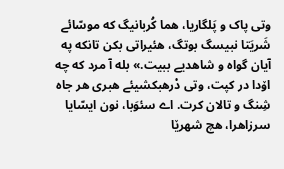وتی پاک و پَلگاریا، هما کُربانیگ که موسّائے شَریَتا نبیسگ بوتگ، هئیراتی بکن تانکه په آیان گواه و شاهدیے ببیت.» بله آ مرد که چه اۆدا در کپت، وتی دْرهبکشیئے هبری هر جاه شِنگ و تالان کرت. اے سئوَبا، نون ایسّایا سرزاهرا، هچ شهرێا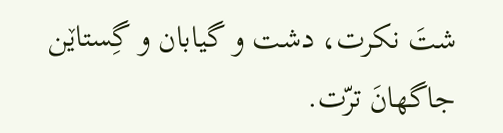شتَ نکرت، دشت و گیابان و گِستاێن جاگهانَ ترّت.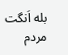بله اَنگت مردم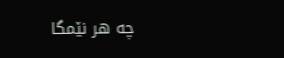چه هر نێمگا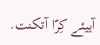آییئے کِرّا آتکنت.